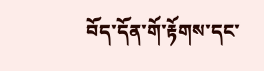བོད་དོན་གོ་རྟོགས་དང་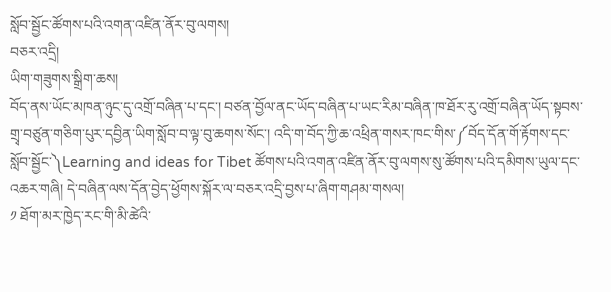སློབ་སྦྱོང་ཚོགས་པའི་འགན་འཛིན་ནོར་བུ་ལགས།
བཅར་འདྲི།
ཡིག་གཟུགས་སྒྲིག་ཆས།
བོད་ནས་ཡོང་མཁན་ཉུང་དུ་འགྲོ་བཞིན་པ་དང་། བཙན་བྱོལ་ནང་ཡོད་བཞིན་པ་ཡང་རིམ་བཞིན་ཁ་ཐོར་རུ་འགྲོ་བཞིན་ཡོད་སྟབས་གྲྭ་བཙུན་གཅིག་པུར་དབྱིན་ཡིག་སློབ་བ་ལྟ་བུ་ཆགས་སོང་། འདི་ག་བོད་ཀྱི་ཆ་འཕྲིན་གསར་ཁང་གིས་༼བོད་དོན་གོ་རྟོགས་དང་སློབ་སྦྱོང་༽Learning and ideas for Tibet ཚོགས་པའི་འགན་འཛིན་ནོར་བུ་ལགས་སུ་ཚོགས་པའི་དམིགས་ཡུལ་དང་འཆར་གཞི། དེ་བཞིན་ལས་དོན་བྱེད་ཕྱོགས་སྐོར་ལ་བཅར་འདྲི་བྱས་པ་ཞིག་གཤམ་གསལ།
༡ ཐོག་མར་ཁྱེད་རང་གི་མི་ཚེའི་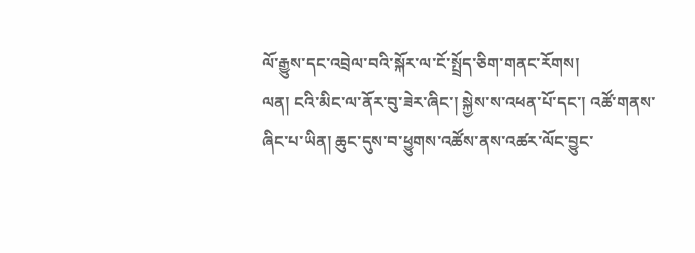ལོ་རྒྱུས་དང་འབྲེལ་བའི་སྐོར་ལ་ངོ་སྤྲོད་ཅིག་གནང་རོགས།
ལན། ངའི་མིང་ལ་ནོར་བུ་ཟེར་ཞིང་། སྐྱེས་ས་འཕན་པོ་དང་། འཚོ་གནས་ཞིང་པ་ཡིན། ཆུང་དུས་བ་ཕྱུགས་འཚོས་ནས་འཚར་ལོང་བྱུང་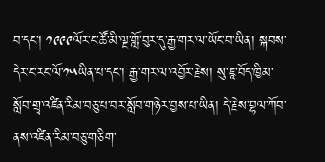བ་དང་། ༡༩༩༩ལོར་ང་ཚོ་མི་ལྔ་གློ་བུར་དུ་རྒྱ་གར་ལ་ཡོང་བ་ཡིན། སྐབས་དེར་ང་རང་ལོ་༡༥ཡིན་པ་དང་། རྒྱ་གར་ལ་འབྱོར་རྗེས། སུ་ཇཱ་བོད་ཁྱིམ་སློབ་གྲྭ་འཛིན་རིམ་བཅུ་པ་བར་སློབ་གཉེར་བྱས་པ་ཡིན། དེ་རྗེས་བྷལ་ཀོབ་ནས་འཛིན་རིམ་བཅུ་གཅིག་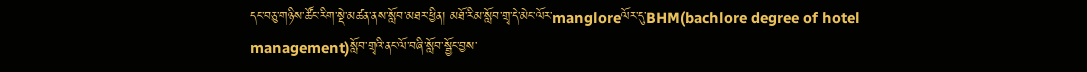དང་བཅུ་གཉིས་ཚོང་རིག་སྡེ་མཚན་ནས་སློབ་མཐར་ཕྱིན། མཐོ་རིམ་སློབ་གྲྭ་དེ་མེང་ལོར་mangloreལོར་དུ་BHM(bachlore degree of hotel management)སློབ་གྲྭའི་ནང་ལོ་བཞི་སློབ་སྦྱོང་བྱས་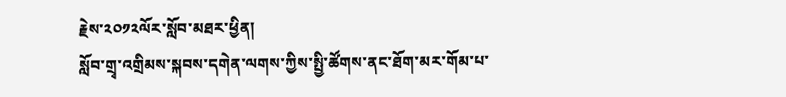རྗེས་༢༠༡༢ལོར་སློབ་མཐར་ཕྱིན།
སློབ་གྲྭ་འགྲིམས་སྐབས་དགེན་ལགས་ཀྱིས་སྤྱི་ཚོགས་ནང་ཐོག་མར་གོམ་པ་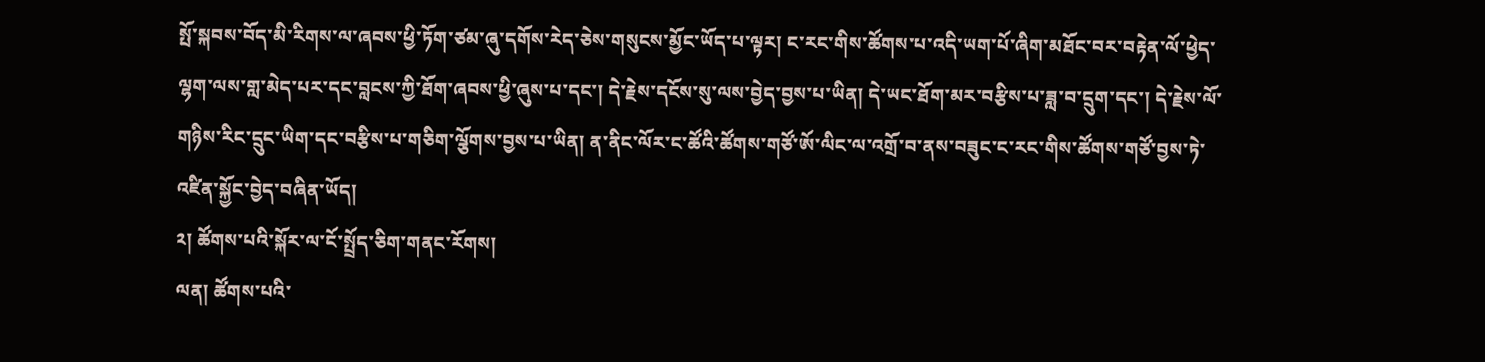སྤོ་སྐབས་བོད་མི་རིགས་ལ་ཞབས་ཕྱི་ཏོག་ཙམ་ཞུ་དགོས་རེད་ཅེས་གསུངས་མྱོང་ཡོད་པ་ལྟར། ང་རང་གིས་ཚོགས་པ་འདི་ཡག་པོ་ཞིག་མཐོང་བར་བརྟེན་ལོ་ཕྱེད་ལྷག་ལས་གླ་མེད་པར་དང་བླངས་ཀྱི་ཐོག་ཞབས་ཕྱི་ཞུས་པ་དང་། དེ་རྗེས་དངོས་སུ་ལས་བྱེད་བྱས་པ་ཡིན། དེ་ཡང་ཐོག་མར་བརྩིས་པ་ཟླ་བ་དྲུག་དང་། དེ་རྗེས་ལོ་གཉིས་རིང་དྲུང་ཡིག་དང་བརྩིས་པ་གཅིག་ལྕོགས་བྱས་པ་ཡིན། ན་ནིང་ལོར་ང་ཚོའི་ཚོགས་གཙོ་ཨོ་ལིང་ལ་འགྲོ་བ་ནས་བཟུང་ང་རང་གིས་ཚོགས་གཙོ་བྱས་ཏེ་འཛིན་སྐྱོང་བྱེད་བཞིན་ཡོད།
༢། ཚོགས་པའི་སྐོར་ལ་ངོ་སྤྲོད་ཅིག་གནང་རོགས།
ལན། ཚོགས་པའི་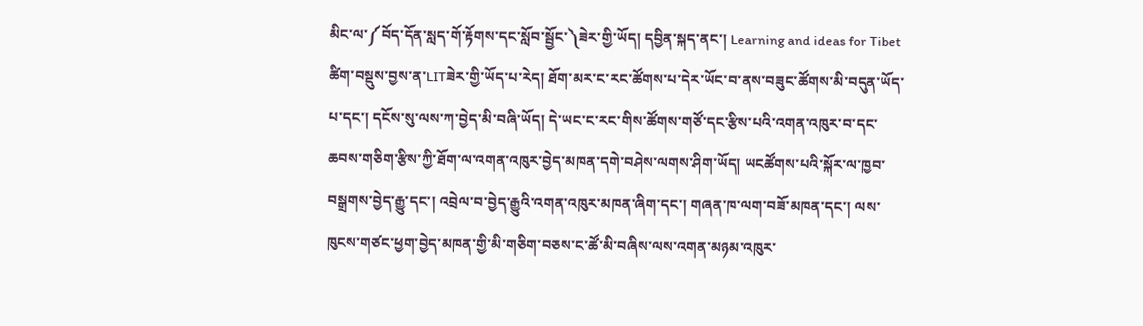མིང་ལ་༼བོད་དོན་སླད་གོ་རྟོགས་དང་སློབ་སྦྱོང་༽ཟེར་གྱི་ཡོད། དབྱིན་སྐད་ནང་། Learning and ideas for Tibet ཚིག་བསྡུས་བྱས་ན་LITཟེར་གྱི་ཡོད་པ་རེད། ཐོག་མར་ང་རང་ཚོགས་པ་དེར་ཡོང་བ་ནས་བཟུང་ཚོགས་མི་བདུན་ཡོད་པ་དང་། དངོས་སུ་ལས་ཀ་བྱེད་མི་བཞི་ཡོད། དེ་ཡང་ང་རང་གིས་ཚོགས་གཙོ་དང་རྩིས་པའི་འགན་འཁུར་བ་དང་ཆབས་གཅིག་རྩིས་ཀྱི་ཐོག་ལ་འགན་འཁུར་བྱེད་མཁན་དགེ་བཤེས་ལགས་ཤིག་ཡོད། ཡངཚོགས་པའི་སྐོར་ལ་ཁྱབ་བསྒྲགས་བྱེད་རྒྱུ་དང་། འབྲེལ་བ་བྱེད་རྒྱུའི་འགན་འཁུར་མཁན་ཞིག་དང་། གཞན་ཁ་ལག་བཟོ་མཁན་དང་། ལས་ཁུངས་གཙང་ཕྱག་བྱེད་མཁན་གྱི་མི་གཅིག་བཅས་ང་ཚོ་མི་བཞིས་ལས་འགན་མཉམ་འཁུར་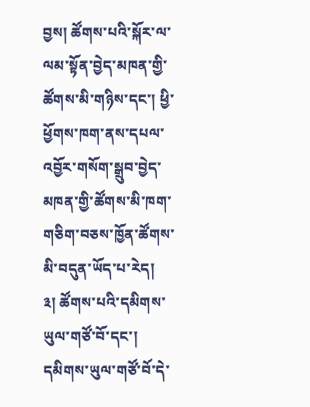བྱས། ཚོགས་པའི་སྐོར་ལ་ལམ་སྟོན་བྱེད་མཁན་གྱི་ཚོགས་མི་གཉིས་དང་། ཕྱི་ཕྱོགས་ཁག་ནས་དཔལ་འབྱོར་གསོག་སྒྲུབ་བྱེད་མཁན་གྱི་ཚོགས་མི་ཁག་གཅིག་བཅས་ཁྱོན་ཚོགས་མི་བདུན་ཡོད་པ་རེད།
༣། ཚོགས་པའི་དམིགས་ཡུལ་གཙོ་བོ་དང་། དམིགས་ཡུལ་གཙོ་བོ་དེ་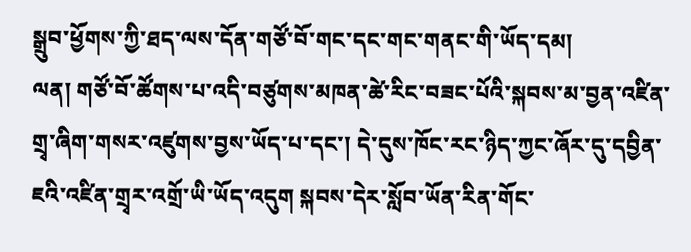སྒྲུབ་ཕྱོགས་ཀྱི་ཐད་ལས་དོན་གཙོ་བོ་གང་དང་གང་གནང་གི་ཡོད་དམ།
ལན། གཙོ་བོ་ཚོགས་པ་འདི་བཙུགས་མཁན་ཚེ་རིང་བཟང་པོའི་སྐབས་མ་བྱན་འཛིན་གྲྭ་ཞིག་གསར་འཛུགས་བྱས་ཡོད་པ་དང་། དེ་དུས་ཁོང་རང་ཉིད་ཀྱང་ཞོར་དུ་དབྱིན་ཇའི་འཛིན་གྲྭར་འགྲོ་ཡི་ཡོད་འདུག སྐབས་དེར་སློབ་ཡོན་རིན་གོང་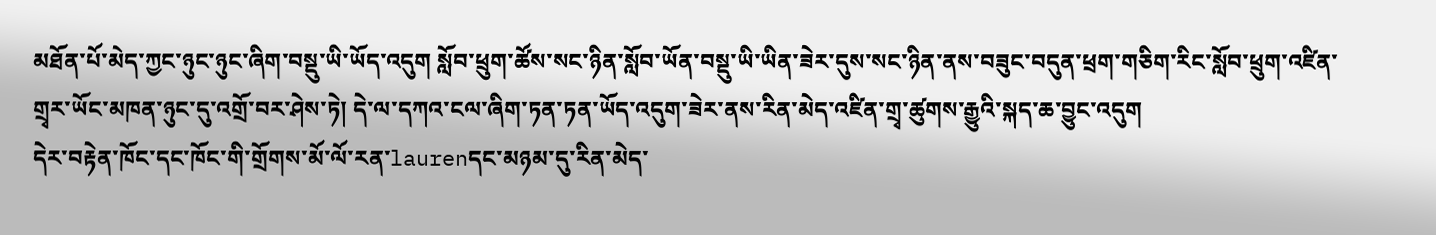མཐོན་པོ་མེད་ཀྱང་ཉུང་ཉུང་ཞིག་བསྡུ་ཡི་ཡོད་འདུག སློབ་ཕྲུག་ཚོས་སང་ཉིན་སློབ་ཡོན་བསྡུ་ཡི་ཡིན་ཟེར་དུས་སང་ཉིན་ནས་བཟུང་བདུན་ཕྲག་གཅིག་རིང་སློབ་ཕྲུག་འཛིན་གྲྭར་ཡོང་མཁན་ཉུང་དུ་འགྲོ་བར་ཤེས་ཏེ། དེ་ལ་དཀའ་ངལ་ཞིག་ཏན་ཏན་ཡོད་འདུག་ཟེར་ནས་རིན་མེད་འཛིན་གྲྭ་ཚུགས་རྒྱུའི་སྐད་ཆ་བྱུང་འདུག
དེར་བརྟེན་ཁོང་དང་ཁོང་གི་གྲོགས་མོ་ལོ་རན་laurenདང་མཉམ་དུ་རིན་མེད་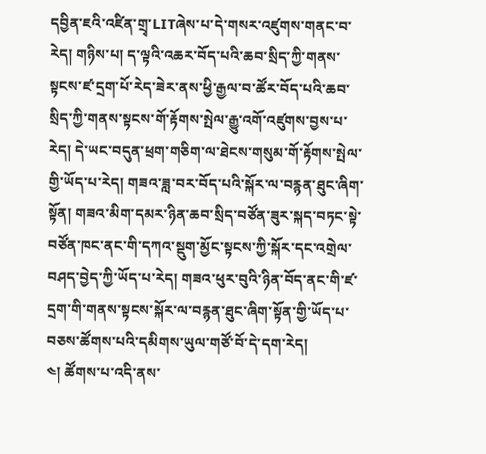དབྱིན་ཇའི་འཛིན་གྲྭ་LITཞེས་པ་དེ་གསར་འཛུགས་གནང་བ་རེད། གཉིས་པ། ད་ལྟའི་འཆར་བོད་པའི་ཆབ་སྲིད་ཀྱི་གནས་སྟངས་ཛ་དྲག་པོ་རེད་ཟེར་ནས་ཕྱི་རྒྱལ་བ་ཚོར་བོད་པའི་ཆབ་སྲིད་ཀྱི་གནས་སྟངས་གོ་རྟོགས་སྤེལ་རྒྱུ་འགོ་འཛུགས་བྱས་པ་རེད། དེ་ཡང་བདུན་ཕྲག་གཅིག་ལ་ཐེངས་གསུམ་གོ་རྟོགས་སྤེལ་གྱི་ཡོད་པ་རེད། གཟའ་ཟླ་བར་བོད་པའི་སྐོར་ལ་བརྙན་ཐུང་ཞིག་སྟོན། གཟའ་མིག་དམར་ཉིན་ཆབ་སྲིད་བཙོན་ཟུར་སྐད་བཏང་སྟེ་བཙོན་ཁང་ནང་གི་དཀའ་སྡུག་མྱོང་སྟངས་ཀྱི་སྐོར་དང་འགྲེལ་བཤད་བྱེད་ཀྱི་ཡོད་པ་རེད། གཟའ་ཕུར་བུའི་ཉིན་བོད་ནང་གི་ཛ་དྲག་གི་གནས་སྟངས་སྐོར་ལ་བརྙན་ཐུང་ཞིག་སྟོན་གྱི་ཡོད་པ་བཅས་ཚོགས་པའི་དམིགས་ཡུལ་གཙོ་བོ་དེ་དག་རེད།
༤། ཚོགས་པ་འདི་ནས་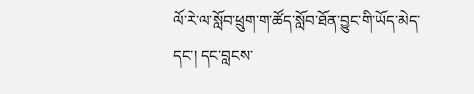ལོ་རེ་ལ་སློབ་ཕྲུག་ག་ཚོད་སློབ་ཐོན་བྱུང་གི་ཡོད་མེད་དང་། དང་བླངས་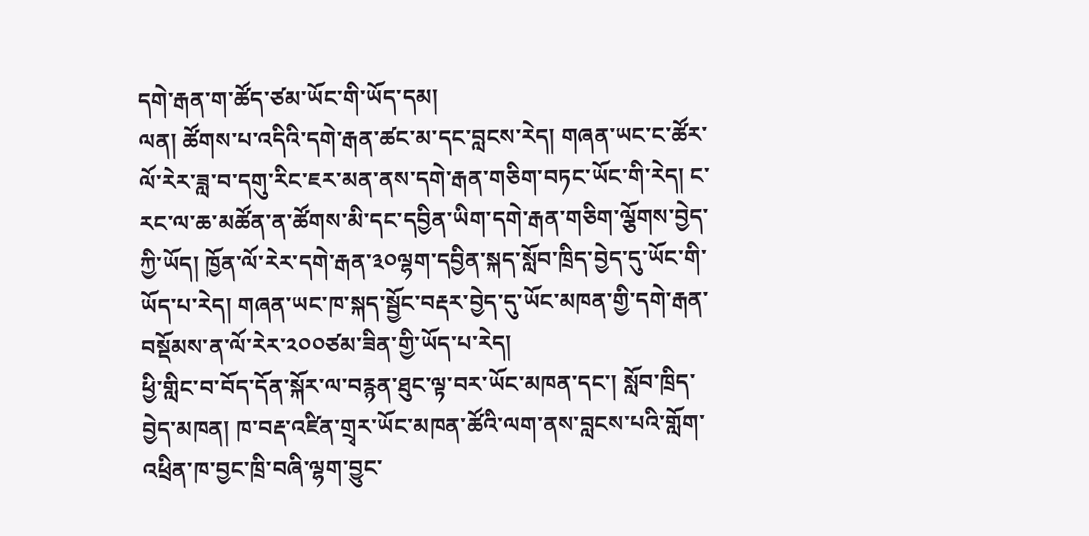དགེ་རྒན་ག་ཚོད་ཙམ་ཡོང་གི་ཡོད་དམ།
ལན། ཚོགས་པ་འདིའི་དགེ་རྒན་ཚང་མ་དང་བླངས་རེད། གཞན་ཡང་ང་ཚོར་ལོ་རེར་ཟླ་བ་དགུ་རིང་ཇར་མན་ནས་དགེ་རྒན་གཅིག་བཏང་ཡོང་གི་རེད། ང་རང་ལ་ཆ་མཚོན་ན་ཚོགས་མི་དང་དབྱིན་ཡིག་དགེ་རྒན་གཅིག་ལྕོགས་བྱེད་ཀྱི་ཡོད། ཁྱོན་ལོ་རེར་དགེ་རྒན་༣༠ལྷག་དབྱིན་སྐད་སློབ་ཁྲིད་བྱེད་དུ་ཡོང་གི་ཡོད་པ་རེད། གཞན་ཡང་ཁ་སྐད་སྦྱོང་བརྡར་བྱེད་དུ་ཡོང་མཁན་གྱི་དགེ་རྒན་བསྡོམས་ན་ལོ་རེར་༢༠༠ཙམ་ཟིན་གྱི་ཡོད་པ་རེད།
ཕྱི་གླིང་བ་བོད་དོན་སྐོར་ལ་བརྙན་ཐུང་ལྟ་བར་ཡོང་མཁན་དང་། སློབ་ཁྲིད་བྱེད་མཁན། ཁ་བརྡ་འཛིན་གྲྭར་ཡོང་མཁན་ཚོའི་ལག་ནས་བླངས་པའི་གློག་འཕྲིན་ཁ་བྱང་ཁྲི་བཞི་ལྷག་བྱུང་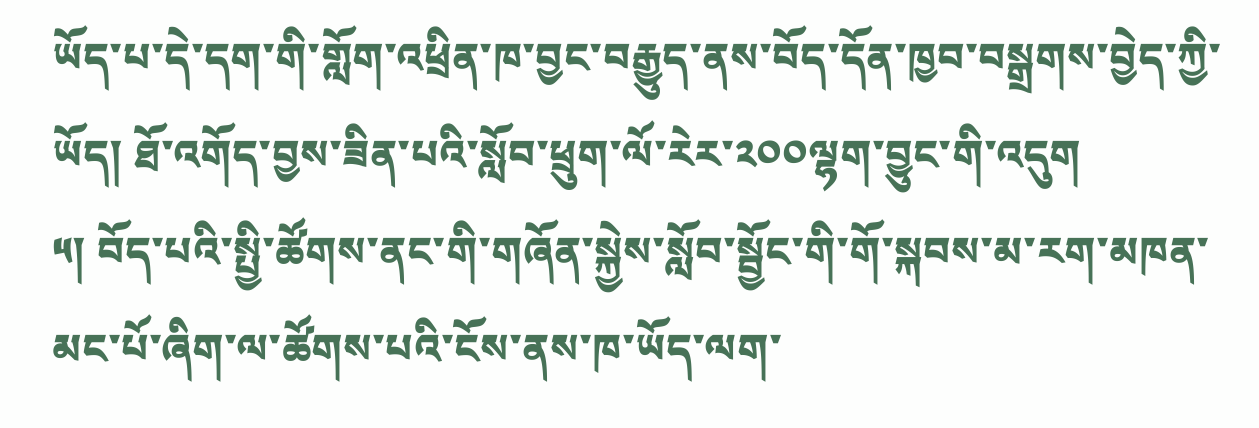ཡོད་པ་དེ་དག་གི་གློག་འཕྲིན་ཁ་བྱང་བརྒྱུད་ནས་བོད་དོན་ཁྱབ་བསྒྲགས་བྱེད་ཀྱི་ཡོད། ཐོ་འགོད་བྱས་ཟིན་པའི་སློབ་ཕྲུག་ལོ་རེར་༢༠༠ལྷག་བྱུང་གི་འདུག
༥། བོད་པའི་སྤྱི་ཚོགས་ནང་གི་གཞོན་སྐྱེས་སློབ་སྦྱོང་གི་གོ་སྐབས་མ་རག་མཁན་མང་པོ་ཞིག་ལ་ཚོགས་པའི་ངོས་ནས་ཁ་ཡོད་ལག་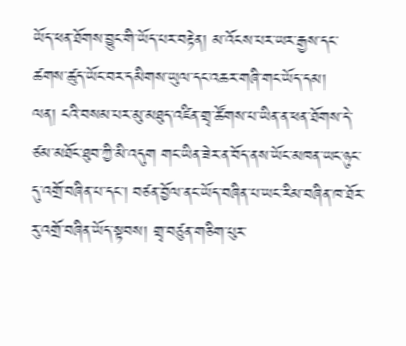ཡོད་ཕན་ཐོགས་བྱུང་གི་ཡོད་པར་བརྟེན། མ་འོངས་པར་ཡར་རྒྱས་དང་ཚགས་ཚུད་ཡོང་བར་དམིགས་ཡུལ་དང་འཆར་གཞི་གང་ཡོད་དམ།
ལན། ངའི་བསམ་པར་མུ་མཐུད་འཛིན་གྲྭ་ཚོགས་པ་ཡིན་ན་ཕན་ཐོགས་དེ་ཙམ་མཐོང་ཐུབ་ཀྱི་མི་འདུག གང་ཡིན་ཟེར་ན་བོད་ནས་ཡོང་མཁན་ཡང་ཉུང་དུ་འགྲོ་བཞིན་པ་དང་། བཙན་བྱོལ་ནང་ཡོད་བཞིན་པ་ཡང་རིམ་བཞིན་ཁ་ཐོར་རུ་འགྲོ་བཞིན་ཡོད་སྟབས། གྲྭ་བཙུན་གཅིག་པུར་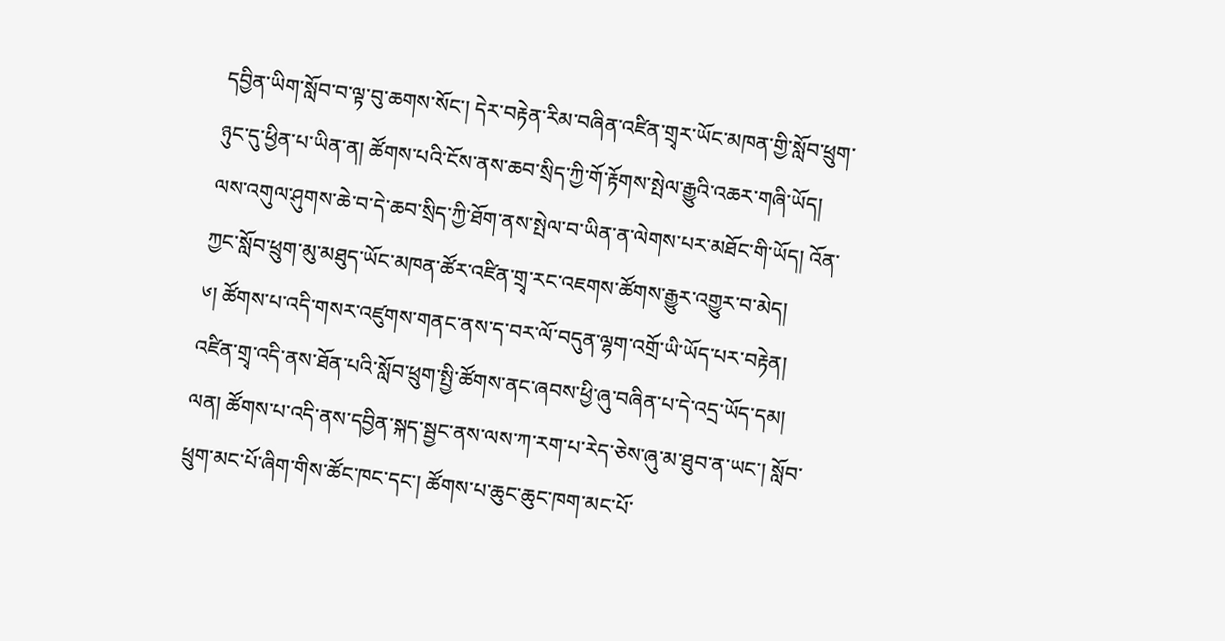དབྱིན་ཡིག་སློབ་བ་ལྟ་བུ་ཆགས་སོང་། དེར་བརྟེན་རིམ་བཞིན་འཛིན་གྲྭར་ཡོང་མཁན་གྱི་སློབ་ཕྲུག་ཉུང་དུ་ཕྱིན་པ་ཡིན་ན། ཚོགས་པའི་ངོས་ནས་ཆབ་སྲིད་ཀྱི་གོ་རྟོགས་སྤེལ་རྒྱུའི་འཆར་གཞི་ཡོད། ལས་འགུལ་ཤུགས་ཆེ་བ་དེ་ཆབ་སྲིད་ཀྱི་ཐོག་ནས་སྤེལ་བ་ཡིན་ན་ལེགས་པར་མཐོང་གི་ཡོད། འོན་ཀྱང་སློབ་ཕྲུག་མུ་མཐུད་ཡོང་མཁན་ཚོར་འཛིན་གྲྭ་རང་འཇགས་ཚོགས་རྒྱུར་འགྱུར་བ་མེད།
༦། ཚོགས་པ་འདི་གསར་འཛུགས་གནང་ནས་ད་བར་ལོ་བདུན་ལྷག་འགྲོ་ཡི་ཡོད་པར་བརྟེན། འཛིན་གྲྭ་འདི་ནས་ཐོན་པའི་སློབ་ཕྲུག་སྤྱི་ཚོགས་ནང་ཞབས་ཕྱི་ཞུ་བཞིན་པ་དེ་འདྲ་ཡོད་དམ།
ལན། ཚོགས་པ་འདི་ནས་དབྱིན་སྐད་སྦྱང་ནས་ལས་ཀ་རག་པ་རེད་ཅེས་ཞུ་མ་ཐུབ་ན་ཡང་། སློབ་ཕྲུག་མང་པོ་ཞིག་གིས་ཚོང་ཁང་དང་། ཚོགས་པ་ཆུང་ཆུང་ཁག་མང་པོ་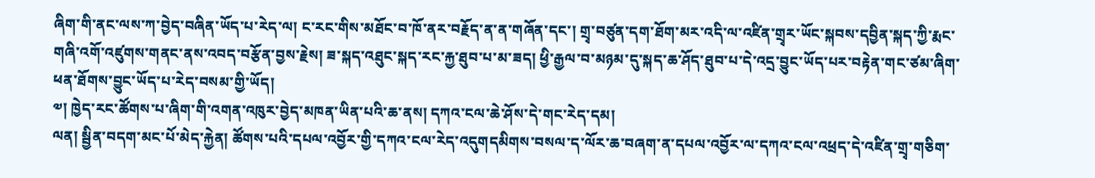ཞིག་གི་ནང་ལས་ཀ་བྱེད་བཞིན་ཡོད་པ་རེད་ལ། ང་རང་གིས་མཐོང་བ་ཁོ་ནར་བརྗོད་ན་ན་གཞོན་དང་། གྲྭ་བཙུན་དག་ཐོག་མར་འདི་ལ་འཛིན་གྲྭར་ཡོང་སྐབས་དབྱིན་སྐད་ཀྱི་རྨང་གཞི་འགོ་འཛུགས་གནང་ནས་འབད་བརྩོན་བྱས་རྗེས། ཟ་སྐད་འཐུང་སྐད་རང་རྐྱ་ཐུབ་པ་མ་ཟད། ཕྱི་རྒྱལ་བ་མཉམ་དུ་སྐད་ཆ་ཤོད་ཐུབ་པ་དེ་འདྲ་བྱུང་ཡོད་པར་བརྟེན་གང་ཙམ་ཞིག་ཕན་ཐོགས་བྱུང་ཡོད་པ་རེད་བསམ་གྱི་ཡོད།
༧། ཁྱེད་རང་ཚོགས་པ་ཞིག་གི་འགན་འཁུར་བྱེད་མཁན་ཡིན་པའི་ཆ་ནས། དཀའ་ངལ་ཆེ་ཤོས་དེ་གང་རེད་དམ།
ལན། སྦྱིན་བདག་མང་པོ་མེད་རྐྱེན། ཚོགས་པའི་དཔལ་འབྱོར་གྱི་དཀའ་ངལ་རེད་འདུགདམིགས་བསལ་ད་ལོར་ཆ་བཞག་ན་དཔལ་འབྱོར་ལ་དཀའ་ངལ་འཕྲད་དེ་འཛིན་གྲྭ་གཅིག་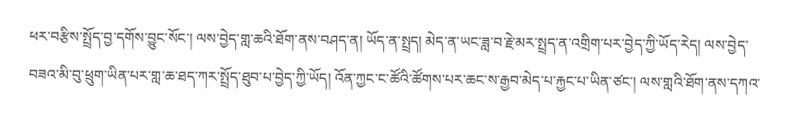ཕར་བརྩིས་སྤྲོད་བྱ་དགོས་བྱུང་སོང་། ལས་བྱེད་གླ་ཆའི་ཐོག་ནས་བཤད་ན། ཡོད་ན་སྤྲད། མེད་ན་ཡང་ཟླ་བ་རྗེ་མར་སྤྲད་ན་འགྲིག་པར་བྱེད་ཀྱི་ཡོད་རེད། ལས་བྱེད་བཟའ་མི་བུ་ཕྲུག་ཡིན་པར་གླ་ཆ་ཐད་ཀར་སྤྲོད་ཐུབ་པ་བྱེད་ཀྱི་ཡོད། འོན་ཀྱང་ང་ཚོའི་ཚོགས་པར་ཆང་ས་རྒྱབ་མེད་པ་རྐྱང་པ་ཡིན་ཙང་། ལས་གླའི་ཐོག་ནས་དཀའ་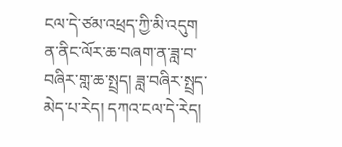ངལ་དེ་ཙམ་འཕྲད་ཀྱི་མི་འདུག ན་ནིང་ལོར་ཆ་བཞག་ན་ཟླ་བ་བཞིར་གླ་ཆ་སྤྲད། ཟླ་བཞིར་སྤྲད་མེད་པ་རེད། དཀའ་ངལ་དེ་རེད།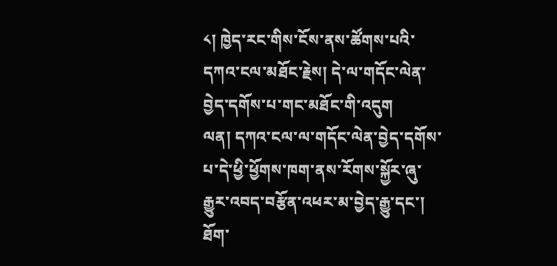༨། ཁྱེད་རང་གིས་ངོས་ནས་ཚོགས་པའི་དཀའ་ངལ་མཐོང་རྗེས། དེ་ལ་གདོང་ལེན་བྱེད་དགོས་པ་གང་མཐོང་གི་འདུག
ལན། དཀའ་ངལ་ལ་གདོང་ལེན་བྱེད་དགོས་པ་དེ་ཕྱི་ཕྱོགས་ཁག་ནས་རོགས་སྐྱོར་ཞུ་རྒྱུར་འབད་བརྩོན་འཕར་མ་བྱེད་རྒྱུ་དང་། ཐོག་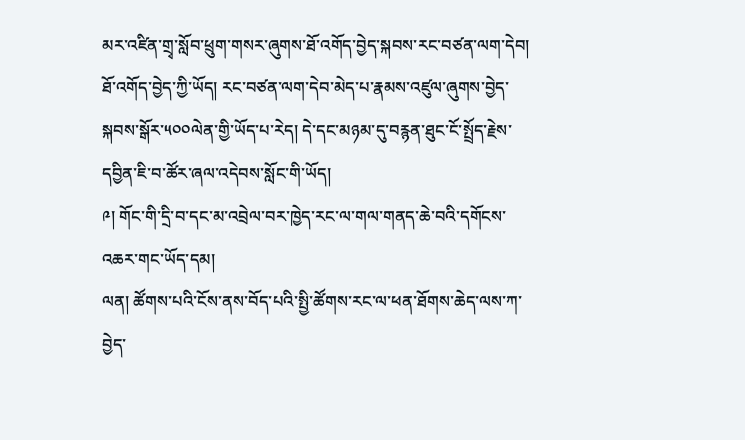མར་འཛིན་གྲྭ་སློབ་ཕྲུག་གསར་ཞུགས་ཐོ་འགོད་བྱེད་སྐབས་རང་བཙན་ལག་དེབ། ཐོ་འགོད་བྱེད་ཀྱི་ཡོད། རང་བཙན་ལག་དེབ་མེད་པ་རྣམས་འཛུལ་ཞུགས་བྱེད་སྐབས་སྒོར་༥༠༠ལེན་གྱི་ཡོད་པ་རེད། དེ་དང་མཉམ་དུ་བརྙན་ཐུང་ངོ་སྤྲོད་རྗེས་དབྱིན་ཇི་བ་ཚོར་ཞལ་འདེབས་སློང་གི་ཡོད།
༩། གོང་གི་དྲི་བ་དང་མ་འབྲེལ་བར་ཁྱེད་རང་ལ་གལ་གནད་ཆེ་བའི་དགོངས་འཆར་གང་ཡོད་དམ།
ལན། ཚོགས་པའི་ངོས་ནས་བོད་པའི་སྤྱི་ཚོགས་རང་ལ་ཕན་ཐོགས་ཆེད་ལས་ཀ་བྱེད་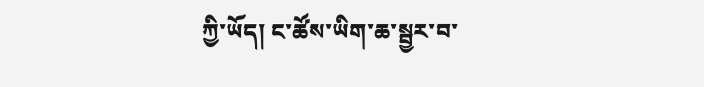ཀྱི་ཡོད། ང་ཚོས་ཡིག་ཆ་སྦྱར་བ་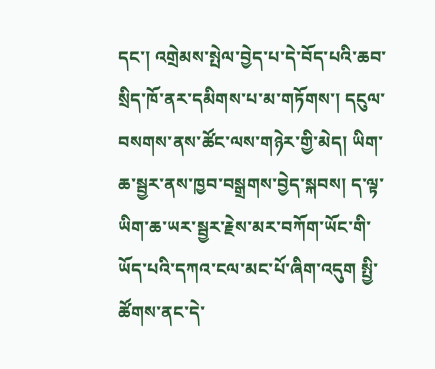དང་། འགྲེམས་སྤེལ་བྱེད་པ་དེ་བོད་པའི་ཆབ་སྲིད་ཁོ་ནར་དམིགས་པ་མ་གཏོགས་། དངུལ་བསགས་ནས་ཚོང་ལས་གཉེར་གྱི་མེད། ཡིག་ཆ་སྦྱར་ནས་ཁྱབ་བསྒྲགས་བྱེད་སྐབས། ད་ལྟ་ཡིག་ཆ་ཡར་སྦྱར་རྗེས་མར་བཀོག་ཡོང་གི་ཡོད་པའི་དཀའ་ངལ་མང་པོ་ཞིག་འདུག སྤྱི་ཚོགས་ནང་དེ་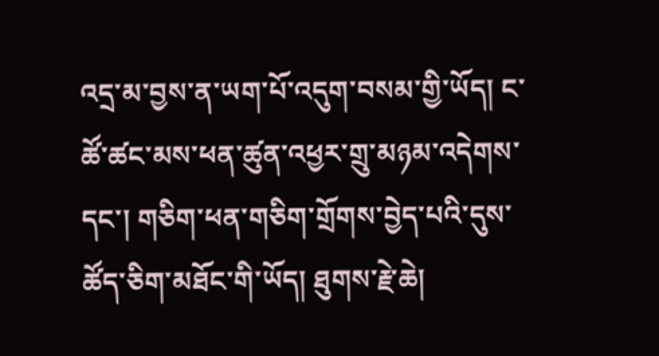འདྲ་མ་བྱས་ན་ཡག་པོ་འདུག་བསམ་གྱི་ཡོད། ང་ཚོ་ཚང་མས་ཕན་ཚུན་འཕྱར་གྲུ་མཉམ་འདེགས་དང་། གཅིག་ཕན་གཅིག་གྲོགས་བྱེད་པའི་དུས་ཚོད་ཅིག་མཐོང་གི་ཡོད། ཐུགས་རྗེ་ཆེ།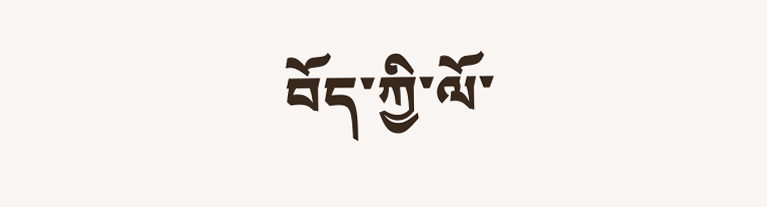བོད་ཀྱི་ལོ་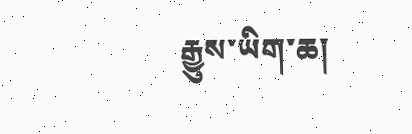རྒྱུས་ཡིག་ཆ།